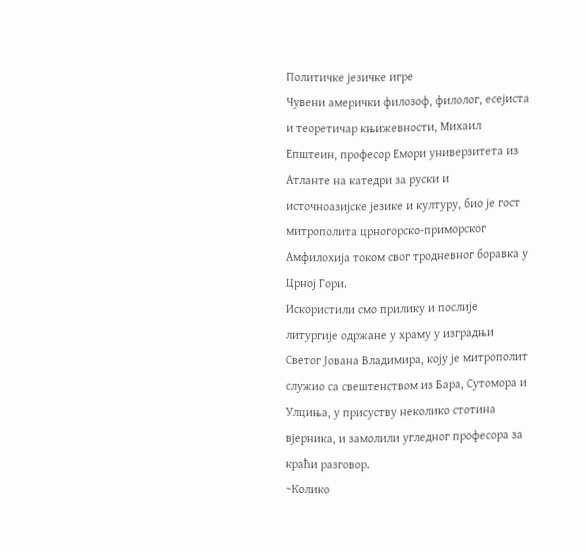Политичке језичке игре
Чувени амерички филозоф, филолог, есејиста и теоретичар књижевности, Михаил Епштеин, професор Емори универзитета из Атланте на катедри за руски и источноазијске језике и културу, био је гост митрополита црногорско-приморског Амфилохија током свог тродневног боравка у Црној Гори.
Искористили смо прилику и послије литургије одржане у храму у изградњи Светог Јована Владимира, коју је митрополит служио са свештенством из Бара, Сутомора и Улциња, у присуству неколико стотина вјерника, и замолили угледног професора за краћи разговор.
~Колико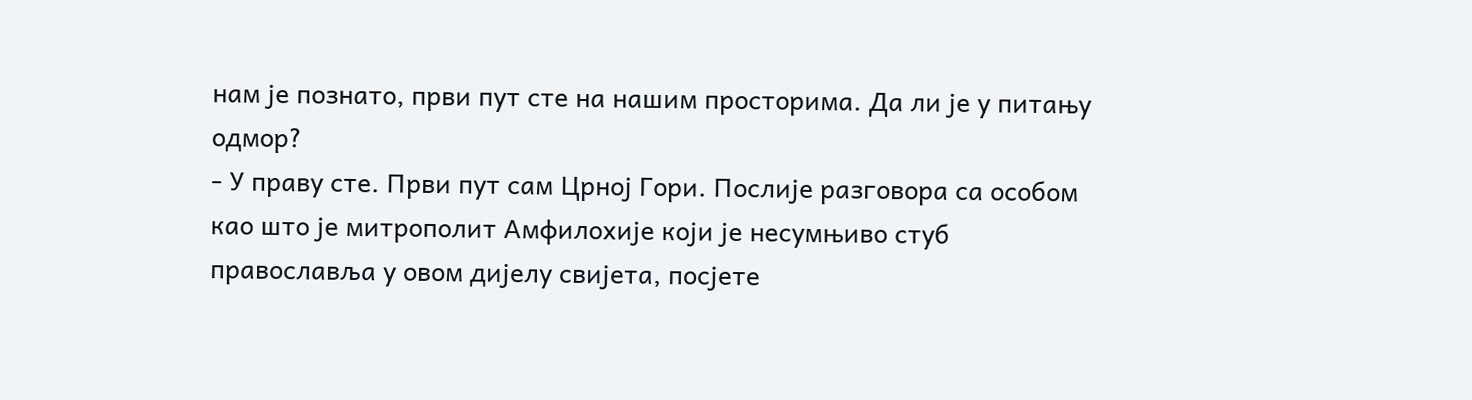нам је познато, први пут сте на нашим просторима. Да ли је у питању одмор?
- У праву сте. Први пут сам Црној Гори. Послије разговора са особом као што је митрополит Амфилохије који је несумњиво стуб православља у овом дијелу свијета, посјете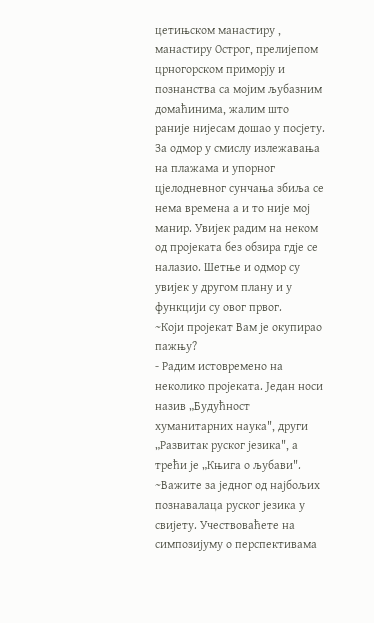цетињском манастиру , манастиру Острог, прелијепом црногорском приморју и познанства са мојим љубазним домаћинима, жалим што раније нијесам дошао у посјету. За одмор у смислу излежавања на плажама и упорног цјелодневног сунчања збиља се нема времена а и то није мој манир. Увијек радим на неком од пројеката без обзира гдје се налазио. Шетње и одмор су увијек у другом плану и у функцији су овог првог.
~Који пројекат Вам је окупирао пажњу?
- Радим истовремено на неколико пројеката. Један носи назив „Будућност хуманитарних наука", други „Развитак руског језика", а трећи је „Књига о љубави".
~Важите за једног од најбољих познавалаца руског језика у свијету. Учествоваћете на симпозијуму о перспективама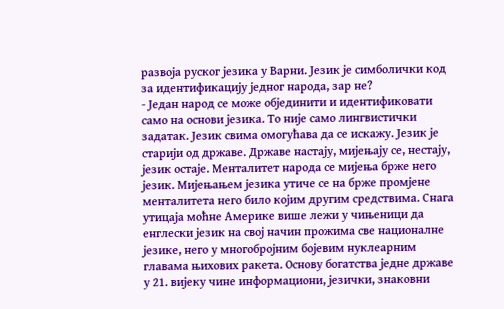развоја руског језика у Варни. Језик је симболички код за идентификацију једног народа, зар не?
- Један народ се може објединити и идентификовати само на основи језика. То није само лингвистички задатак. Језик свима омогућава да се искажу. Језик је старији од државе. Државе настају, мијењају се, нестају, језик остаје. Менталитет народа се мијења брже него језик. Мијењањем језика утиче се на брже промјене менталитета него било којим другим средствима. Снага утицаја моћне Америке више лежи у чињеници да енглески језик на свој начин прожима све националне језике, него у многобројним бојевим нуклеарним главама њихових ракета. Основу богатства једне државе у 21. вијеку чине информациони, језички, знаковни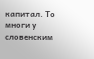капитал. То многи у словенским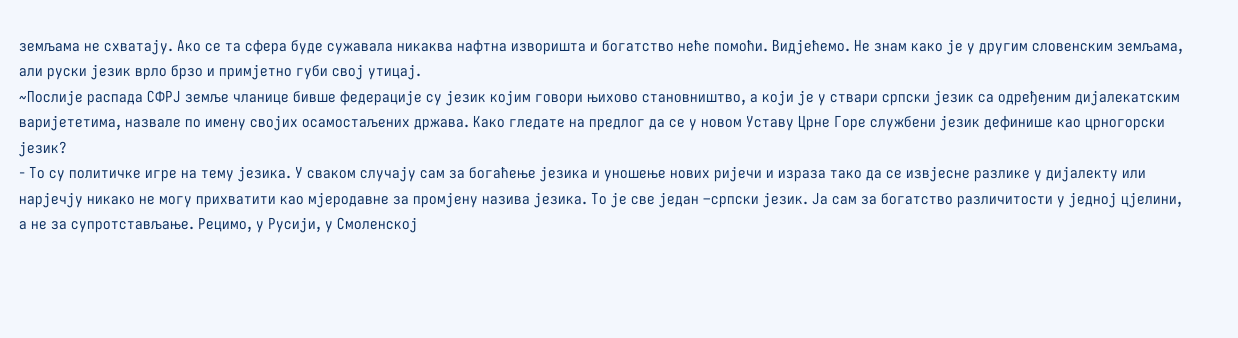земљама не схватају. Ако се та сфера буде сужавала никаква нафтна изворишта и богатство неће помоћи. Видјећемо. Не знам како је у другим словенским земљама, али руски језик врло брзо и примјетно губи свој утицај.
~Послије распада СФРЈ земље чланице бивше федерације су језик којим говори њихово становништво, а који је у ствари српски језик са одређеним дијалекатским варијететима, назвале по имену својих осамостаљених држава. Како гледате на предлог да се у новом Уставу Црне Горе службени језик дефинише као црногорски језик?
- То су политичке игре на тему језика. У сваком случају сам за богаћење језика и уношење нових ријечи и израза тако да се извјесне разлике у дијалекту или нарјечју никако не могу прихватити као мјеродавне за промјену назива језика. То је све један –српски језик. Ја сам за богатство различитости у једној цјелини, а не за супротстављање. Рецимо, у Русији, у Смоленској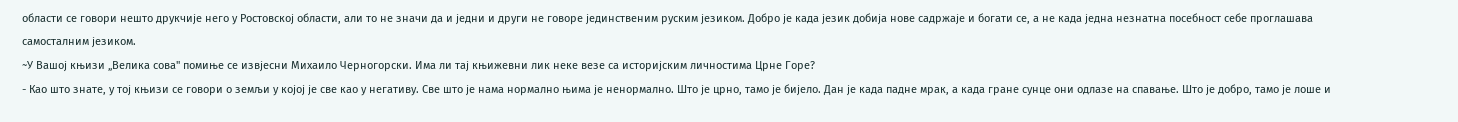области се говори нешто друкчије него у Ростовској области, али то не значи да и једни и други не говоре јединственим руским језиком. Добро је када језик добија нове садржаје и богати се, а не када једна незнатна посебност себе проглашава самосталним језиком.
~У Вашој књизи „Велика сова" помиње се извјесни Михаило Черногорски. Има ли тај књижевни лик неке везе са историјским личностима Црне Горе?
- Као што знате, у тој књизи се говори о земљи у којој је све као у негативу. Све што је нама нормално њима је ненормално. Што је црно, тамо је бијело. Дан је када падне мрак, а када гране сунце они одлазе на спавање. Што је добро, тамо је лоше и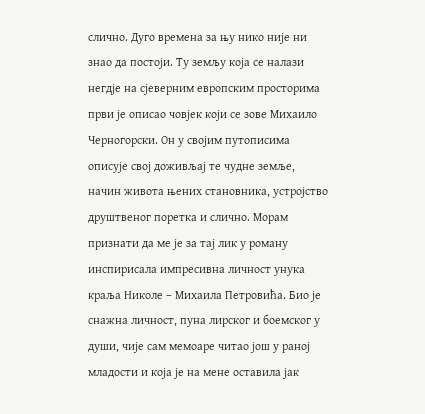слично. Дуго времена за њу нико није ни знао да постоји. Ту земљу која се налази негдје на сјеверним европским просторима први је описао човјек који се зове Михаило Черногорски. Он у својим путописима описује свој доживљај те чудне земље, начин живота њених становника, устројство друштвеног поретка и слично. Морам признати да ме је за тај лик у роману инспирисала импресивна личност унука краља Николе – Михаила Петровића. Био је снажна личност, пуна лирског и боемског у души, чије сам мемоаре читао још у раној младости и која је на мене оставила јак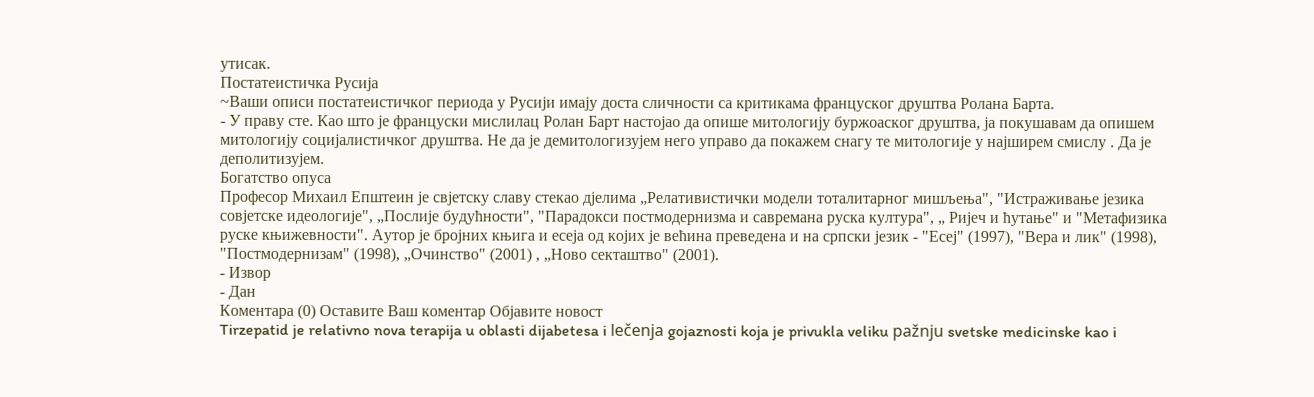утисак.
Постатеистичка Русија
~Ваши описи постатеистичког периода у Русији имају доста сличности са критикама француског друштва Ролана Барта.
- У праву сте. Као што је француски мислилац Ролан Барт настојао да опише митологију буржоаског друштва, ја покушавам да опишем митологију социјалистичког друштва. Не да је демитологизујем него управо да покажем снагу те митологије у најширем смислу . Да је деполитизујем.
Богатство опуса
Професор Михаил Епштеин је свјетску славу стекао дјелима „Релативистички модели тоталитарног мишљења", "Истраживање језика совјетске идеологије", „Послије будућности", "Парадокси постмодернизма и савремана руска култура", „ Ријеч и ћутање" и "Метафизика руске књижевности". Аутор је бројних књига и есеја од којих је већина преведена и на српски језик - "Есеј" (1997), "Вера и лик" (1998), "Постмодернизам" (1998), „Очинство" (2001) , „Ново секташтво" (2001).
- Извор
- Дан
Коментара (0) Оставите Ваш коментар Објавите новост
Tirzepatid je relativno nova terapija u oblasti dijabetesa i lečenja gojaznosti koja je privukla veliku pažnju svetske medicinske kao i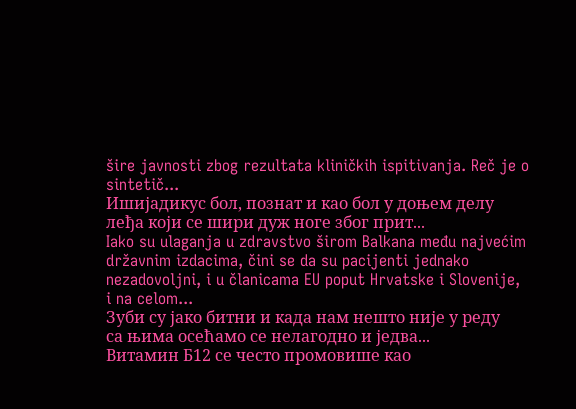šire javnosti zbog rezultata kliničkih ispitivanja. Reč je o sintetič...
Ишијадикус бол, познат и као бол у доњем делу леђа који се шири дуж ноге због прит...
Iako su ulaganja u zdravstvo širom Balkana među najvećim državnim izdacima, čini se da su pacijenti jednako nezadovoljni, i u članicama EU poput Hrvatske i Slovenije, i na celom...
Зуби су јако битни и када нам нешто није у реду са њима осећамо се нелагодно и једва...
Витамин Б12 се често промовише као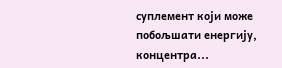суплемент који може побољшати енергију, концентра...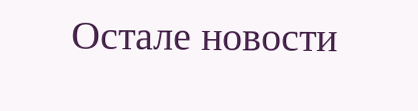Остале новости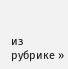из рубрике »